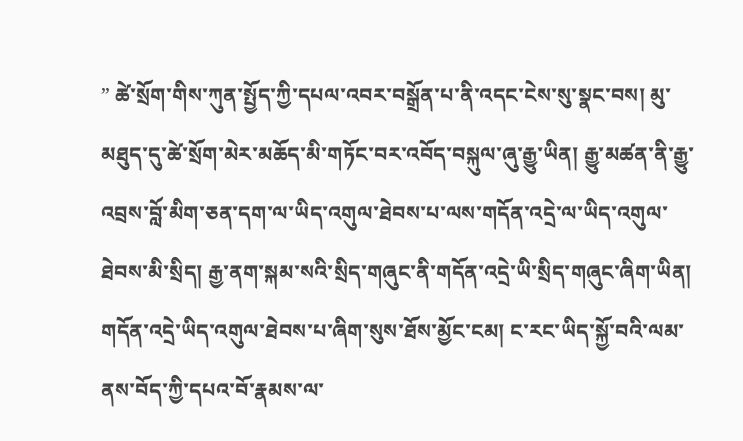” ཚེ་སྲོག་གིས་ཀུན་སྤྱོད་ཀྱི་དཔལ་འབར་བསྒྲོན་པ་ནི་འདང་ངེས་སུ་སྣང་བས། མུ་མཐུད་དུ་ཚེ་སྲོག་མེར་མཆོད་མི་གཏོང་བར་འབོད་བསྐུལ་ཞུ་རྒྱུ་ཡིན། རྒྱུ་མཚན་ནི་རྒྱུ་འབྲས་བློ་མིག་ཅན་དག་ལ་ཡིད་འགུལ་ཐེབས་པ་ལས་གདོན་འདྲེ་ལ་ཡིད་འགུལ་ཐེབས་མི་སྲིད། རྒྱ་ནག་སྐམ་སའི་སྲིད་གཞུང་ནི་གདོན་འདྲེ་ཡི་སྲིད་གཞུང་ཞིག་ཡིན། གདོན་འདྲེ་ཡིད་འགུལ་ཐེབས་པ་ཞིག་སུས་ཐོས་མྱོང་ངམ། ང་རང་ཡིད་སྐྱོ་བའི་ལམ་ནས་བོད་ཀྱི་དཔའ་བོ་རྣམས་ལ་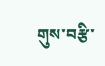གུས་བརྩི་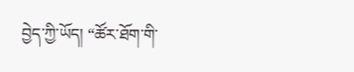བྱེད་ཀྱི་ཡོད། “ཚོར་ཐོག་གི་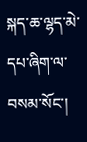སྐད་ཆ་ལྷད་མེ་དཔ་ཞིག་ལ་བསམ་སོང་།